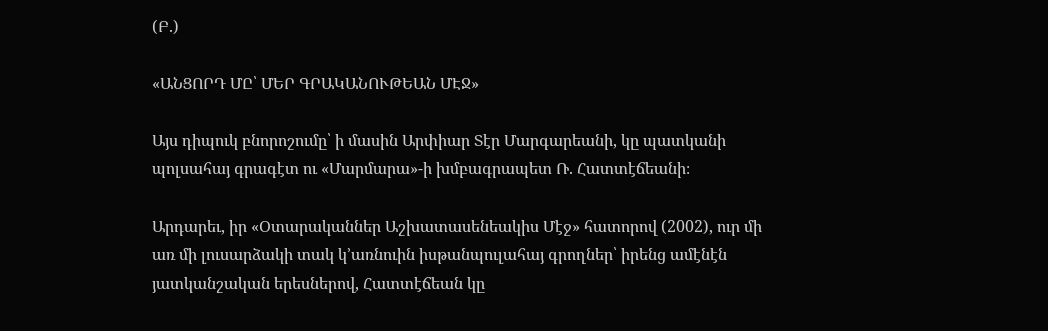(Բ.)

«ԱՆՑՈՐԴ ՄԸ՝ ՄԵՐ ԳՐԱԿԱՆՈՒԹԵԱՆ ՄԷՋ»

Այս դիպուկ բնորոշումը՝ ի մասին Արփիար Տէր Մարգարեանի, կը պատկանի պոլսահայ գրագէտ ու «Մարմարա»-ի խմբագրապետ Ռ. Հատտէճեանի։

Արդարեւ, իր «Օտարականներ Աշխատասենեակիս Մէջ» հատորով (2002), ուր մի առ մի լուսարձակի տակ կ’առնուին իսթանպուլահայ գրողներ՝ իրենց ամէնէն յատկանշական երեսներով, Հատտէճեան կը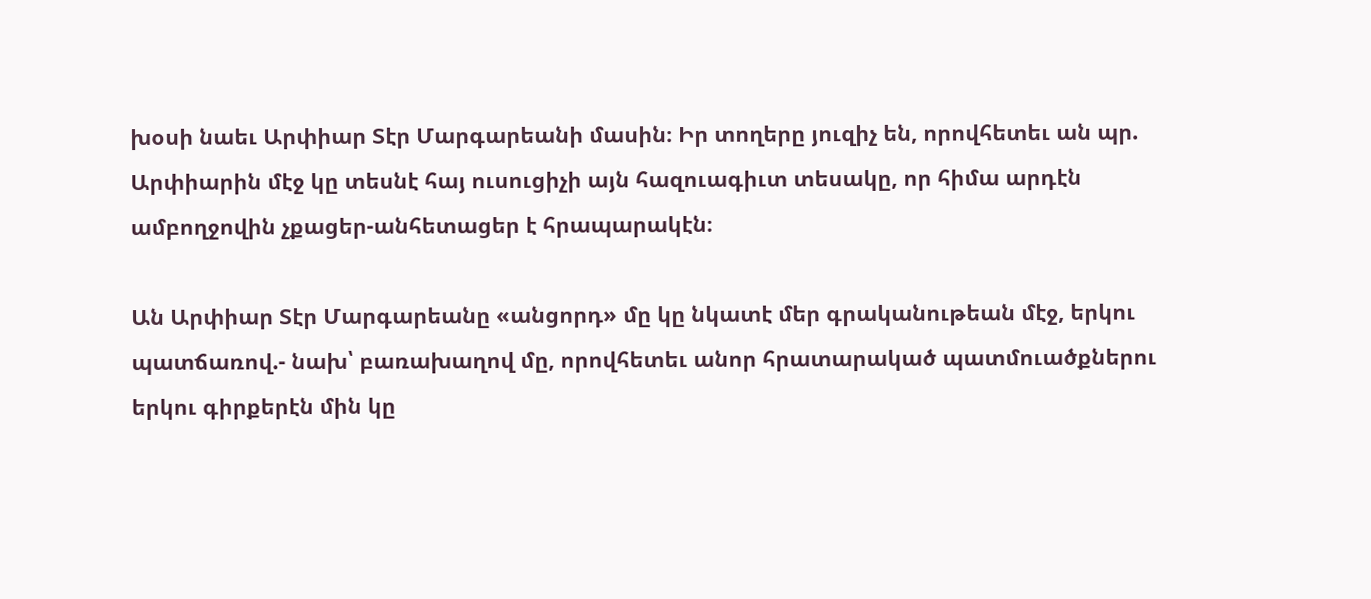խօսի նաեւ Արփիար Տէր Մարգարեանի մասին։ Իր տողերը յուզիչ են, որովհետեւ ան պր. Արփիարին մէջ կը տեսնէ հայ ուսուցիչի այն հազուագիւտ տեսակը, որ հիմա արդէն ամբողջովին չքացեր-անհետացեր է հրապարակէն։

Ան Արփիար Տէր Մարգարեանը «անցորդ» մը կը նկատէ մեր գրականութեան մէջ, երկու պատճառով.- նախ՝ բառախաղով մը, որովհետեւ անոր հրատարակած պատմուածքներու երկու գիրքերէն մին կը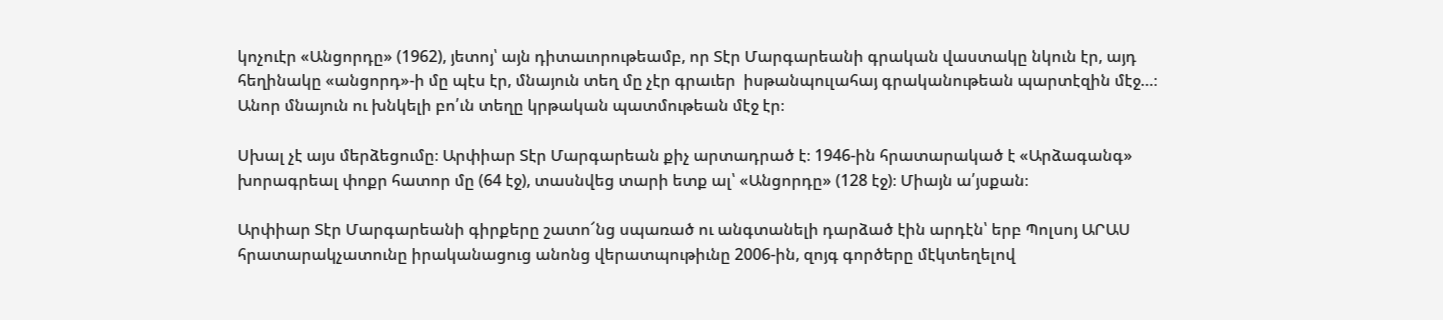կոչուէր «Անցորդը» (1962), յետոյ՝ այն դիտաւորութեամբ, որ Տէր Մարգարեանի գրական վաստակը նկուն էր, այդ հեղինակը «անցորդ»-ի մը պէս էր, մնայուն տեղ մը չէր գրաւեր  իսթանպուլահայ գրականութեան պարտէզին մէջ…։ Անոր մնայուն ու խնկելի բո՛ւն տեղը կրթական պատմութեան մէջ էր։

Սխալ չէ այս մերձեցումը։ Արփիար Տէր Մարգարեան քիչ արտադրած է։ 1946-ին հրատարակած է «Արձագանգ» խորագրեալ փոքր հատոր մը (64 էջ), տասնվեց տարի ետք ալ՝ «Անցորդը» (128 էջ)։ Միայն ա՛յսքան։

Արփիար Տէր Մարգարեանի գիրքերը շատո՜նց սպառած ու անգտանելի դարձած էին արդէն՝ երբ Պոլսոյ ԱՐԱՍ հրատարակչատունը իրականացուց անոնց վերատպութիւնը 2006-ին, զոյգ գործերը մէկտեղելով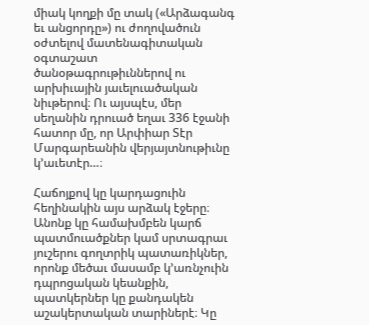միակ կողքի մը տակ («Արձագանգ եւ անցորդը») ու ժողովածուն օժտելով մատենագիտական օգտաշատ ծանօթագրութիւններով ու արխիւային յաւելուածական նիւթերով։ Ու այսպէս, մեր սեղանին դրուած եղաւ 336 էջանի հատոր մը, որ Արփիար Տէր Մարգարեանին վերյայտնութիւնը կ’աւետէր…։

Հաճոյքով կը կարդացուին հեղինակին այս արձակ էջերը։ Անոնք կը համախմբեն կարճ պատմուածքներ կամ սրտագրաւ յուշերու գողտրիկ պատառիկներ, որոնք մեծաւ մասամբ կ’առնչուին դպրոցական կեանքին, պատկերներ կը քանդակեն աշակերտական տարիներէ։ Կը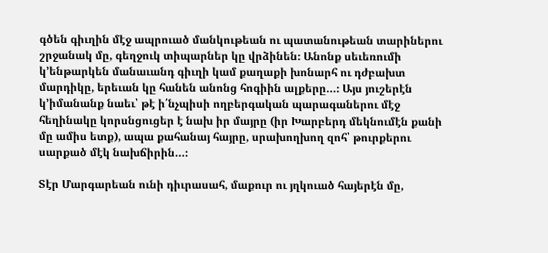գծեն գիւղին մէջ ապրուած մանկութեան ու պատանութեան տարիներու շրջանակ մը, գեղջուկ տիպարներ կը վրձինեն։ Անոնք սեւեռումի կ’ենթարկեն մանաւանդ գիւղի կամ քաղաքի խոնարհ ու դժբախտ մարդիկը, երեւան կը հանեն անոնց հոգիին ալքերը…։ Այս յուշերէն կ’իմանանք նաեւ՝ թէ ի՛նչպիսի ողբերգական պարագաներու մէջ հեղինակը կորսնցուցեր է նախ իր մայրը (իր Խարբերդ մեկնումէն քանի մը ամիս ետք), ապա քահանայ հայրը, սրախողխող զոհ՝ թուրքերու սարքած մէկ նախճիրին…։

Տէր Մարգարեան ունի դիւրասահ, մաքուր ու յղկուած հայերէն մը,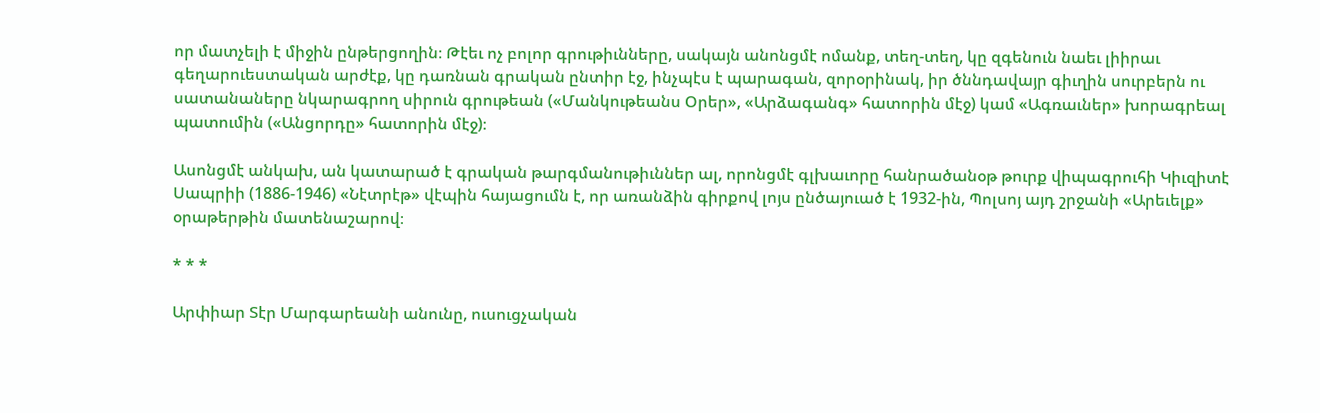որ մատչելի է միջին ընթերցողին։ Թէեւ ոչ բոլոր գրութիւնները, սակայն անոնցմէ ոմանք, տեղ-տեղ, կը զգենուն նաեւ լիիրաւ գեղարուեստական արժէք, կը դառնան գրական ընտիր էջ, ինչպէս է պարագան, զորօրինակ, իր ծննդավայր գիւղին սուրբերն ու սատանաները նկարագրող սիրուն գրութեան («Մանկութեանս Օրեր», «Արձագանգ» հատորին մէջ) կամ «Ագռաւներ» խորագրեալ պատումին («Անցորդը» հատորին մէջ)։

Ասոնցմէ անկախ, ան կատարած է գրական թարգմանութիւններ ալ, որոնցմէ գլխաւորը հանրածանօթ թուրք վիպագրուհի Կիւզիտէ Սապրիի (1886-1946) «Նէտրէթ» վէպին հայացումն է, որ առանձին գիրքով լոյս ընծայուած է 1932-ին, Պոլսոյ այդ շրջանի «Արեւելք» օրաթերթին մատենաշարով։

* * *

Արփիար Տէր Մարգարեանի անունը, ուսուցչական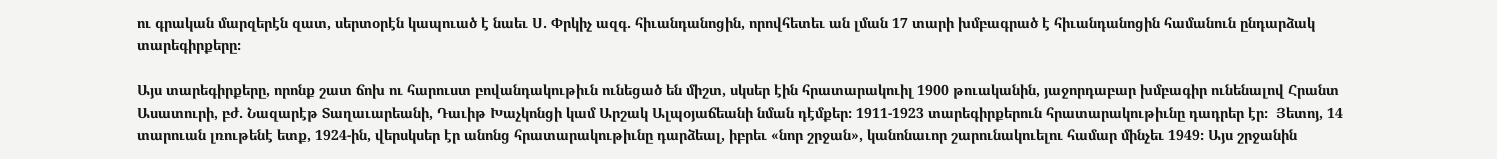ու գրական մարզերէն զատ, սերտօրէն կապուած է նաեւ Ս. Փրկիչ ազգ. հիւանդանոցին, որովհետեւ ան լման 17 տարի խմբագրած է հիւանդանոցին համանուն ընդարձակ տարեգիրքերը։

Այս տարեգիրքերը, որոնք շատ ճոխ ու հարուստ բովանդակութիւն ունեցած են միշտ, սկսեր էին հրատարակուիլ 1900 թուականին, յաջորդաբար խմբագիր ունենալով Հրանտ Ասատուրի, բժ. Նազարէթ Տաղաւարեանի, Դաւիթ Խաչկոնցի կամ Արշակ Ալպօյաճեանի նման դէմքեր։ 1911-1923 տարեգիրքերուն հրատարակութիւնը դադրեր էր։  Յետոյ, 14 տարուան լռութենէ ետք, 1924-ին, վերսկսեր էր անոնց հրատարակութիւնը դարձեալ, իբրեւ «նոր շրջան», կանոնաւոր շարունակուելու համար մինչեւ 1949։ Այս շրջանին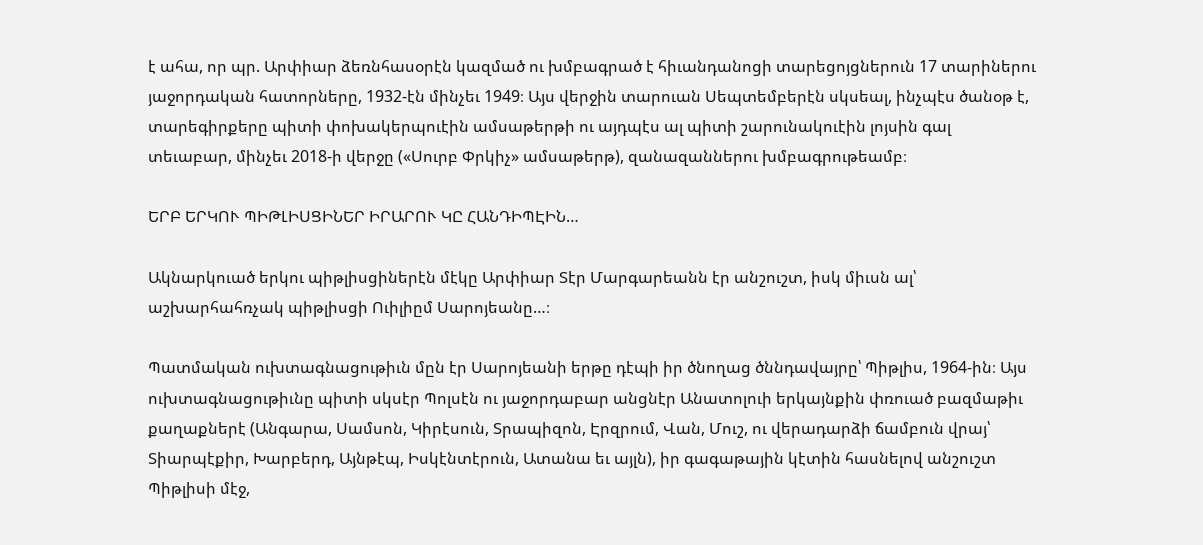է ահա, որ պր. Արփիար ձեռնհասօրէն կազմած ու խմբագրած է հիւանդանոցի տարեցոյցներուն 17 տարիներու յաջորդական հատորները, 1932-էն մինչեւ 1949։ Այս վերջին տարուան Սեպտեմբերէն սկսեալ, ինչպէս ծանօթ է, տարեգիրքերը պիտի փոխակերպուէին ամսաթերթի ու այդպէս ալ պիտի շարունակուէին լոյսին գալ տեւաբար, մինչեւ 2018-ի վերջը («Սուրբ Փրկիչ» ամսաթերթ), զանազաններու խմբագրութեամբ։

ԵՐԲ ԵՐԿՈՒ ՊԻԹԼԻՍՑԻՆԵՐ ԻՐԱՐՈՒ ԿԸ ՀԱՆԴԻՊԷԻՆ…

Ակնարկուած երկու պիթլիսցիներէն մէկը Արփիար Տէր Մարգարեանն էր անշուշտ, իսկ միւսն ալ՝ աշխարհահռչակ պիթլիսցի Ուիլիըմ Սարոյեանը…։

Պատմական ուխտագնացութիւն մըն էր Սարոյեանի երթը դէպի իր ծնողաց ծննդավայրը՝ Պիթլիս, 1964-ին։ Այս ուխտագնացութիւնը պիտի սկսէր Պոլսէն ու յաջորդաբար անցնէր Անատոլուի երկայնքին փռուած բազմաթիւ քաղաքներէ (Անգարա, Սամսոն, Կիրէսուն, Տրապիզոն, Էրզրում, Վան, Մուշ, ու վերադարձի ճամբուն վրայ՝ Տիարպէքիր, Խարբերդ, Այնթէպ, Իսկէնտէրուն, Ատանա եւ այլն), իր գագաթային կէտին հասնելով անշուշտ Պիթլիսի մէջ,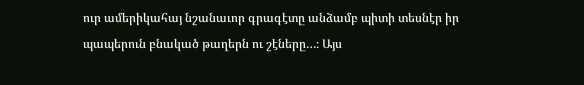ուր ամերիկահայ նշանաւոր գրագէտը անձամբ պիտի տեսնէր իր պապերուն բնակած թաղերն ու շէները…։ Այս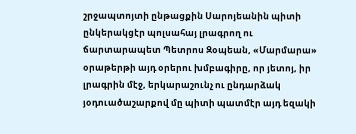շրջապտոյտի ընթացքին Սարոյեանին պիտի ընկերակցէր պոլսահայ լրագրող ու ճարտարապետ Պետրոս Զօպեան, «Մարմարա» օրաթերթի այդ օրերու խմբագիրը, որ յետոյ, իր լրագրին մէջ, երկարաշունչ ու ընդարձակ յօդուածաշարքով մը պիտի պատմէր այդ եզակի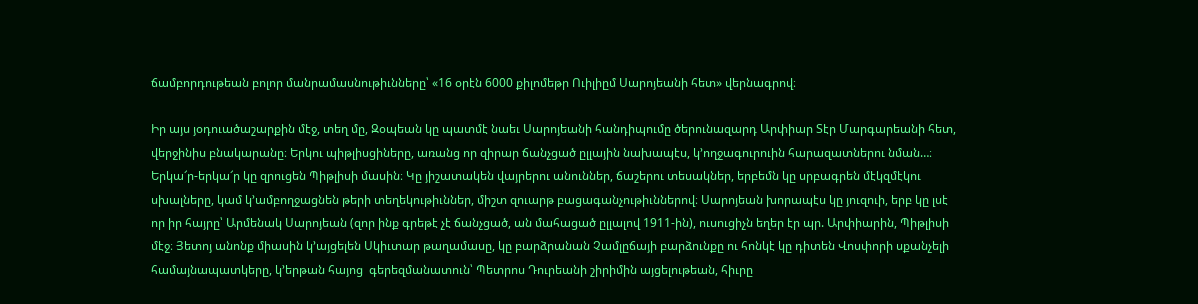ճամբորդութեան բոլոր մանրամասնութիւնները՝ «16 օրէն 6000 քիլոմեթր Ուիլիըմ Սարոյեանի հետ» վերնագրով։

Իր այս յօդուածաշարքին մէջ, տեղ մը, Զօպեան կը պատմէ նաեւ Սարոյեանի հանդիպումը ծերունազարդ Արփիար Տէր Մարգարեանի հետ, վերջինիս բնակարանը։ Երկու պիթլիսցիները, առանց որ զիրար ճանչցած ըլլային նախապէս, կ’ողջագուրուին հարազատներու նման…։ Երկա՜ր-երկա՜ր կը զրուցեն Պիթլիսի մասին։ Կը յիշատակեն վայրերու անուններ, ճաշերու տեսակներ, երբեմն կը սրբագրեն մէկզմէկու սխալները, կամ կ’ամբողջացնեն թերի տեղեկութիւններ, միշտ զուարթ բացագանչութիւններով։ Սարոյեան խորապէս կը յուզուի, երբ կը լսէ որ իր հայրը՝ Արմենակ Սարոյեան (զոր ինք գրեթէ չէ ճանչցած, ան մահացած ըլլալով 1911-ին), ուսուցիչն եղեր էր պր. Արփիարին, Պիթլիսի մէջ։ Յետոյ անոնք միասին կ’այցելեն Սկիւտար թաղամասը, կը բարձրանան Չամլըճայի բարձունքը ու հոնկէ կը դիտեն Վոսփորի սքանչելի համայնապատկերը, կ’երթան հայոց  գերեզմանատուն՝ Պետրոս Դուրեանի շիրիմին այցելութեան, հիւրը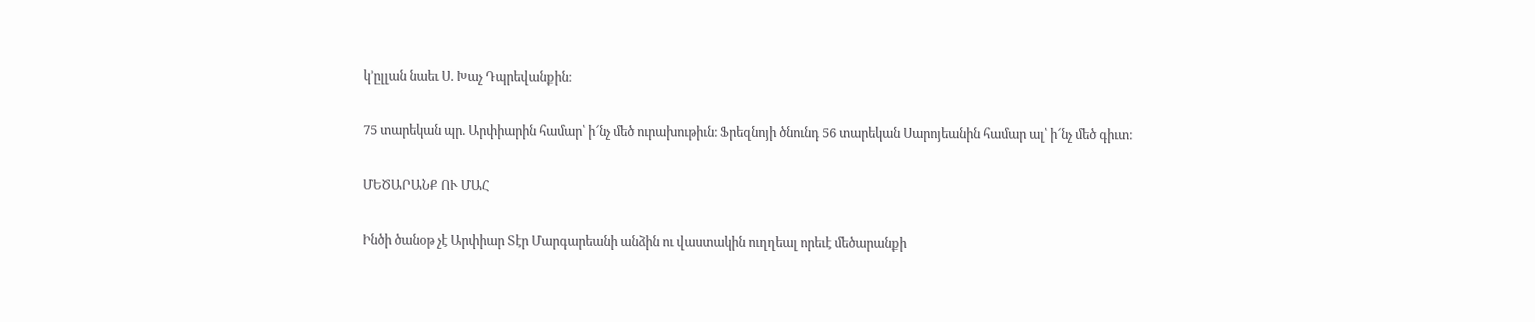կ’ըլլան նաեւ Ս. Խաչ Դպրեվանքին։

75 տարեկան պր. Արփիարին համար՝ ի՜նչ մեծ ուրախութիւն։ Ֆրեզնոյի ծնունդ 56 տարեկան Սարոյեանին համար ալ՝ ի՜նչ մեծ գիւտ։

ՄԵԾԱՐԱՆՔ ՈՒ ՄԱՀ

Ինծի ծանօթ չէ Արփիար Տէր Մարգարեանի անձին ու վաստակին ուղղեալ որեւէ մեծարանքի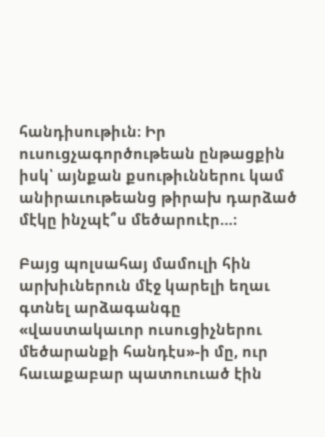հանդիսութիւն։ Իր ուսուցչագործութեան ընթացքին իսկ՝ այնքան քսութիւններու կամ անիրաւութեանց թիրախ դարձած մէկը ինչպէ՞ս մեծարուէր…։

Բայց պոլսահայ մամուլի հին արխիւներուն մէջ կարելի եղաւ գտնել արձագանգը «վաստակաւոր ուսուցիչներու մեծարանքի հանդէս»-ի մը, ուր հաւաքաբար պատուուած էին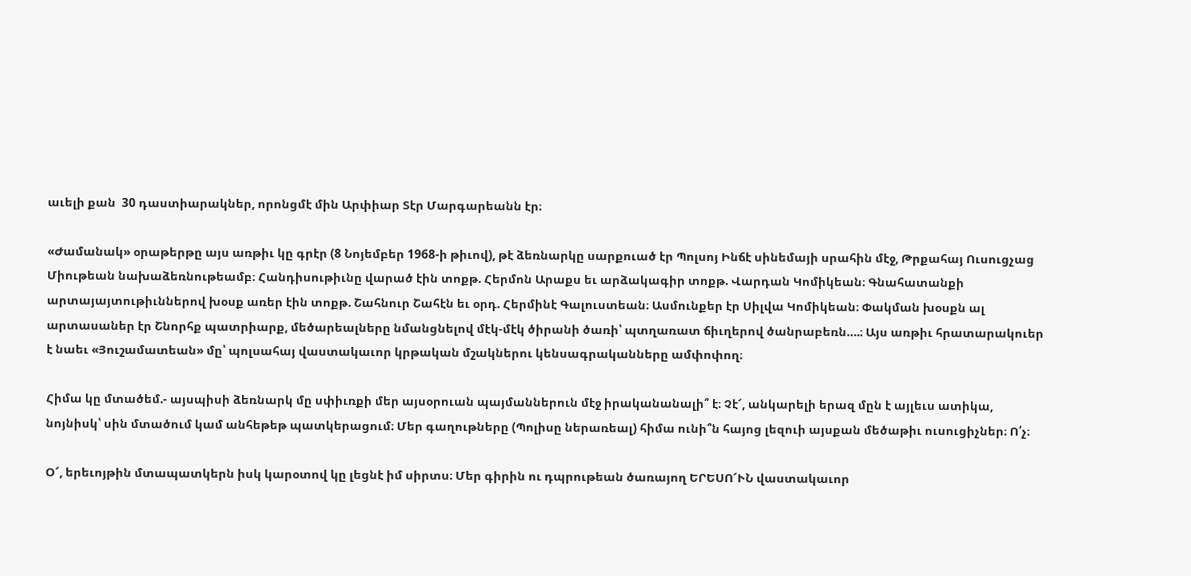աւելի քան  30 դաստիարակներ, որոնցմէ մին Արփիար Տէր Մարգարեանն էր։

«Ժամանակ» օրաթերթը այս առթիւ կը գրէր (8 Նոյեմբեր 1968-ի թիւով), թէ ձեռնարկը սարքուած էր Պոլսոյ Ինճէ սինեմայի սրահին մէջ, Թրքահայ Ուսուցչաց Միութեան նախաձեռնութեամբ։ Հանդիսութիւնը վարած էին տոքթ. Հերմոն Արաքս եւ արձակագիր տոքթ. Վարդան Կոմիկեան։ Գնահատանքի արտայայտութիւններով խօսք առեր էին տոքթ. Շահնուր Շահէն եւ օրդ. Հերմինէ Գալուստեան։ Ասմունքեր էր Սիլվա Կոմիկեան։ Փակման խօսքն ալ արտասաներ էր Շնորհք պատրիարք, մեծարեալները նմանցնելով մէկ-մէկ ծիրանի ծառի՝ պտղառատ ճիւղերով ծանրաբեռն….։ Այս առթիւ հրատարակուեր է նաեւ «Յուշամատեան» մը՝ պոլսահայ վաստակաւոր կրթական մշակներու կենսագրականները ամփոփող։

Հիմա կը մտածեմ.- այսպիսի ձեռնարկ մը սփիւռքի մեր այսօրուան պայմաններուն մէջ իրականանալի՞ է։ Չէ՜, անկարելի երազ մըն է այլեւս ատիկա, նոյնիսկ՝ սին մտածում կամ անհեթեթ պատկերացում։ Մեր գաղութները (Պոլիսը ներառեալ) հիմա ունի՞ն հայոց լեզուի այսքան մեծաթիւ ուսուցիչներ։ Ո՛չ։

Օ՜, երեւոյթին մտապատկերն իսկ կարօտով կը լեցնէ իմ սիրտս։ Մեր գիրին ու դպրութեան ծառայող ԵՐԵՍՈ՜ՒՆ վաստակաւոր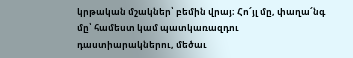կրթական մշակներ՝ բեմին վրայ։ Հո՜յլ մը, փաղա՜նգ մը՝ համեստ կամ պատկառազդու դաստիարակներու, մեծաւ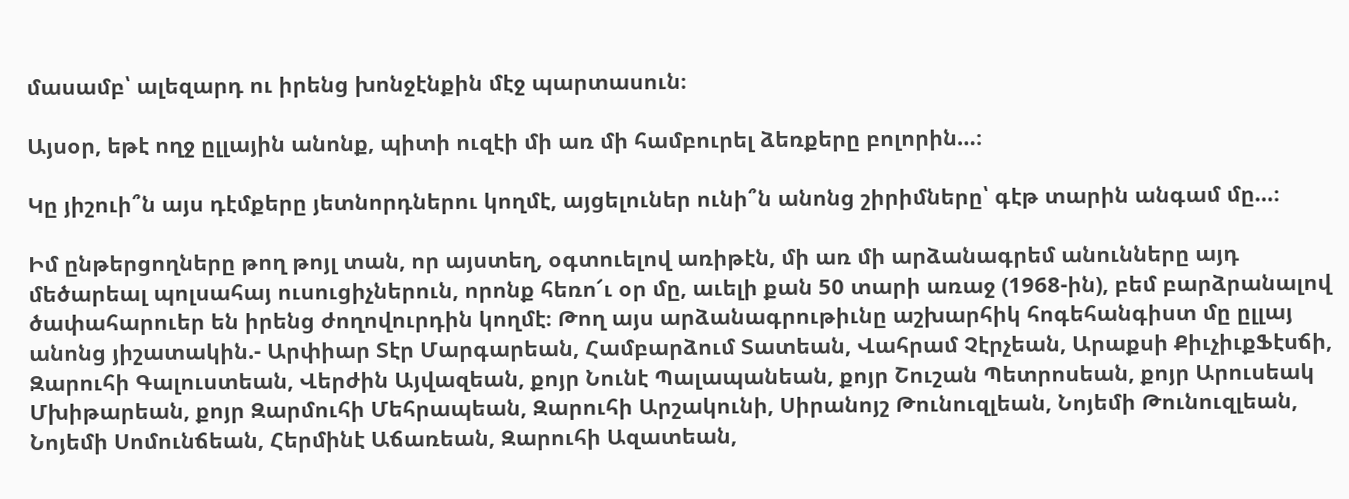մասամբ՝ ալեզարդ ու իրենց խոնջէնքին մէջ պարտասուն։

Այսօր, եթէ ողջ ըլլային անոնք, պիտի ուզէի մի առ մի համբուրել ձեռքերը բոլորին…։

Կը յիշուի՞ն այս դէմքերը յետնորդներու կողմէ, այցելուներ ունի՞ն անոնց շիրիմները՝ գէթ տարին անգամ մը…։

Իմ ընթերցողները թող թոյլ տան, որ այստեղ, օգտուելով առիթէն, մի առ մի արձանագրեմ անունները այդ մեծարեալ պոլսահայ ուսուցիչներուն, որոնք հեռո՜ւ օր մը, աւելի քան 50 տարի առաջ (1968-ին), բեմ բարձրանալով ծափահարուեր են իրենց ժողովուրդին կողմէ։ Թող այս արձանագրութիւնը աշխարհիկ հոգեհանգիստ մը ըլլայ անոնց յիշատակին.- Արփիար Տէր Մարգարեան, Համբարձում Տատեան, Վահրամ Չէրչեան, Արաքսի ՔիւչիւքՖէսճի, Զարուհի Գալուստեան, Վերժին Այվազեան, քոյր Նունէ Պալապանեան, քոյր Շուշան Պետրոսեան, քոյր Արուսեակ Մխիթարեան, քոյր Զարմուհի Մեհրապեան, Զարուհի Արշակունի, Սիրանոյշ Թունուզլեան, Նոյեմի Թունուզլեան, Նոյեմի Սոմունճեան, Հերմինէ Աճառեան, Զարուհի Ազատեան,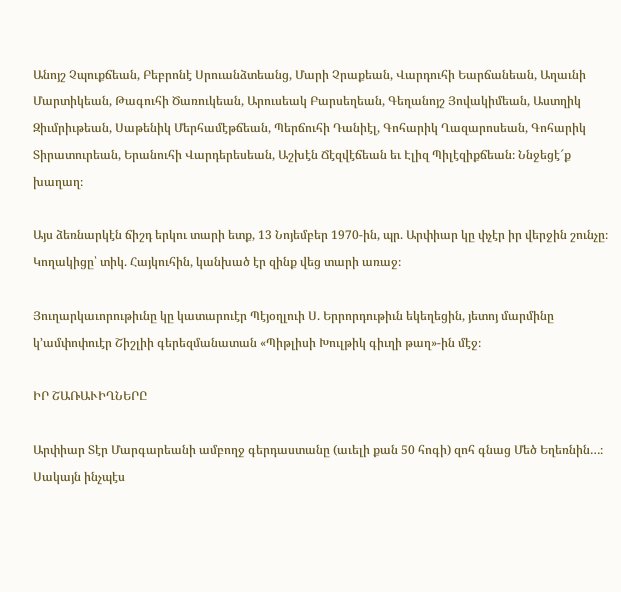Անոյշ Չպուքճեան, Բեբրոնէ Սրուանձտեանց, Մարի Չրաքեան, Վարդուհի Եարճանեան, Աղաւնի Մարտիկեան, Թագուհի Ծառուկեան, Արուսեակ Բարսեղեան, Գեղանոյշ Յովակիմեան, Աստղիկ Զիւմրիւթեան, Սաթենիկ Մերհամէթճեան, Պերճուհի Դանիէլ, Գոհարիկ Ղազարոսեան, Գոհարիկ Տիրատուրեան, Երանուհի Վարդերեսեան, Աշխէն Ճէզվէճեան եւ Էլիզ Պիլէզիքճեան։ Ննջեցէ՜ք խաղաղ։

Այս ձեռնարկէն ճիշդ երկու տարի ետք, 13 Նոյեմբեր 1970-ին, պր. Արփիար կը փչէր իր վերջին շունչը։ Կողակիցը՝ տիկ. Հայկուհին, կանխած էր զինք վեց տարի առաջ։

Յուղարկաւորութիւնը կը կատարուէր Պէյօղլուի Ս. Երրորդութիւն եկեղեցին, յետոյ մարմինը կ’ամփոփուէր Շիշլիի գերեզմանատան «Պիթլիսի Խուլթիկ գիւղի թաղ»-ին մէջ։

ԻՐ ՇԱՌԱՒԻՂՆԵՐԸ

Արփիար Տէր Մարգարեանի ամբողջ գերդաստանը (աւելի քան 50 հոգի) զոհ գնաց Մեծ Եղեռնին…։ Սակայն ինչպէս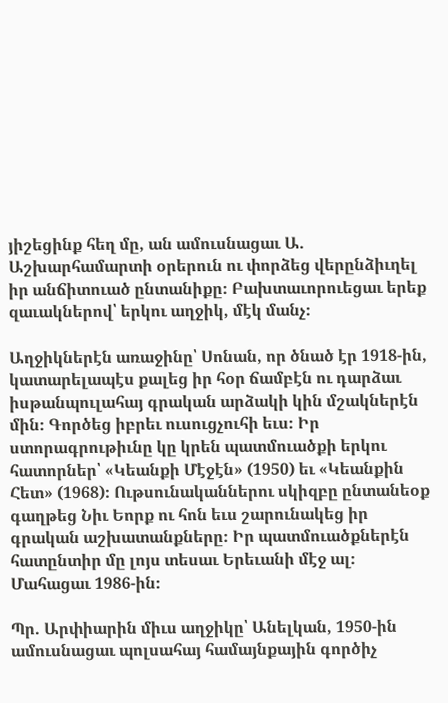յիշեցինք հեղ մը, ան ամուսնացաւ Ա. Աշխարհամարտի օրերուն ու փորձեց վերընձիւղել իր անճիտուած ընտանիքը։ Բախտաւորուեցաւ երեք զաւակներով՝ երկու աղջիկ, մէկ մանչ։

Աղջիկներէն առաջինը՝ Սոնան, որ ծնած էր 1918-ին, կատարելապէս քալեց իր հօր ճամբէն ու դարձաւ իսթանպուլահայ գրական արձակի կին մշակներէն մին։ Գործեց իբրեւ ուսուցչուհի եւս։ Իր ստորագրութիւնը կը կրեն պատմուածքի երկու հատորներ՝ «Կեանքի Մէջէն» (1950) եւ «Կեանքին Հետ» (1968)։ Ութսունականներու սկիզբը ընտանեօք գաղթեց Նիւ Եորք ու հոն եւս շարունակեց իր գրական աշխատանքները։ Իր պատմուածքներէն հատընտիր մը լոյս տեսաւ Երեւանի մէջ ալ։ Մահացաւ 1986-ին։

Պր. Արփիարին միւս աղջիկը՝ Անելկան, 1950-ին ամուսնացաւ պոլսահայ համայնքային գործիչ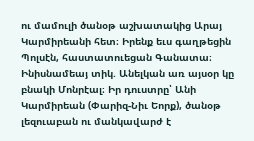ու մամուլի ծանօթ աշխատակից Արայ Կարմիրեանի հետ։ Իրենք եւս գաղթեցին Պոլսէն, հաստատուեցան Գանատա։ Ինիսնամեայ տիկ. Անելկան առ այսօր կը բնակի Մոնրէալ։ Իր դուստրը՝ Անի Կարմիրեան (Փարիզ-Նիւ Եորք), ծանօթ լեզուաբան ու մանկավարժ է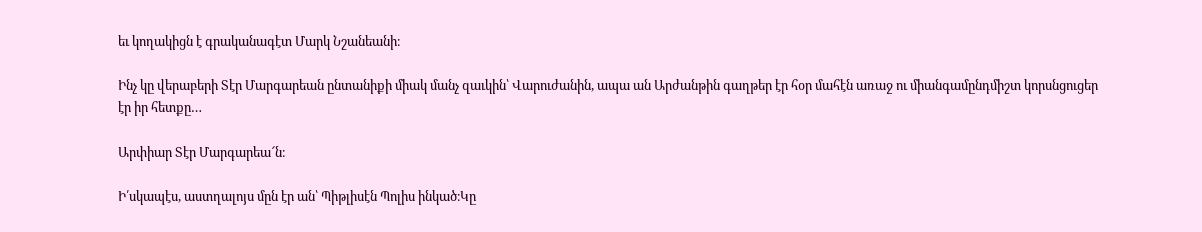եւ կողակիցն է գրականագէտ Մարկ Նշանեանի։

Ինչ կը վերաբերի Տէր Մարգարեան ընտանիքի միակ մանչ զաւկին՝ Վարուժանին, ապա ան Արժանթին գաղթեր էր հօր մահէն առաջ ու միանգամընդմիշտ կորսնցուցեր էր իր հետքը…

Արփիար Տէր Մարգարեա՜ն։

Ի՛սկապէս, աստղալոյս մըն էր ան՝ Պիթլիսէն Պոլիս ինկած։Կը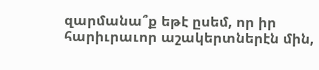զարմանա՞ք եթէ ըսեմ, որ իր հարիւրաւոր աշակերտներէն մին,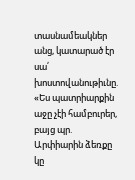տասնամեակներ անց, կատարած էր սա՛ խոստովանութիւնը. «Ես պատրիարքին աջը չէի համբուրեր, բայց պր. Արփիարին ձեռքը կը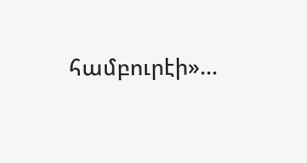համբուրէի»…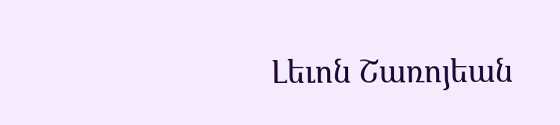Լեւոն Շառոյեան